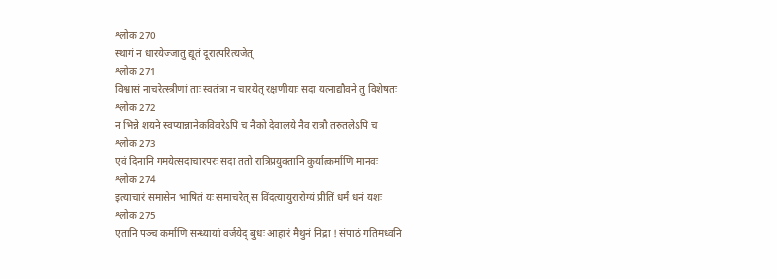श्लोक 270
स्थागं न धारयेज्जातु द्यूतं दूरात्परित्यजेत्
श्लोक 271
विश्वासं नाचरेत्स्त्रीणां ताः स्वतंत्रा न चारयेत् रक्षणीयाः सदा यत्नाद्यौवने तु विशेषतः
श्लोक 272
न भिन्ने शयने स्वप्यान्नानेकविवरेऽपि च नैको देवालये नैव रात्रौ तरुतलेऽपि च
श्लोक 273
एवं दिनानि गमयेत्सदाचारपरः सदा ततो रात्रिप्रयुक्तानि कुर्यात्कर्माणि मानवः
श्लोक 274
इत्याचारं समासेन भाषितं यः समाचरेत् स विंदत्यायुरारोग्यं प्रीतिं धर्मं धनं यशः
श्लोक 275
एतानि पञ्च कर्माणि सन्ध्यायां वर्जयेद् बुधः आहारं मैथुनं निद्रा ! संपाठं गतिमध्वनि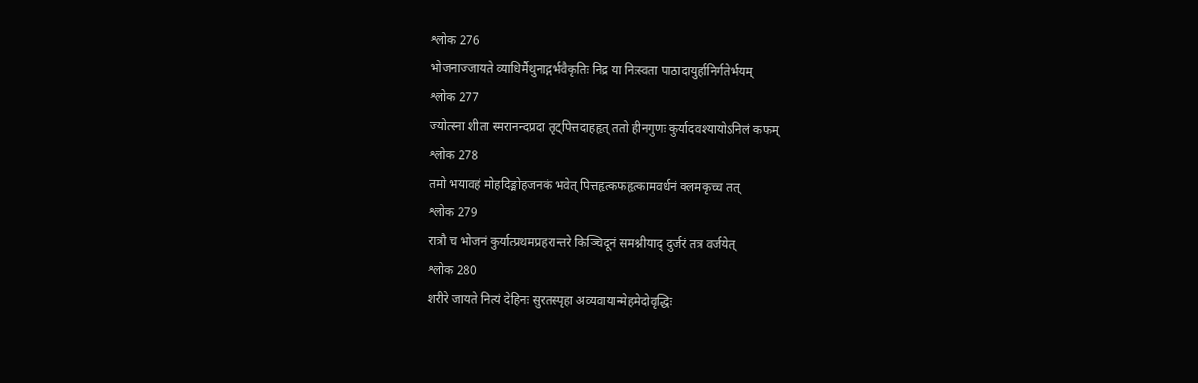श्लोक 276
भोजनाज्जायते व्याधिर्मैथुनाद्गर्भवैकृतिः निद्र या निःस्वता पाठादायुर्हानिर्गतेर्भयम्
श्लोक 277
ज्योत्स्ना शीता स्मरानन्दप्रदा तृट्पित्तदाहहृत् ततो हीनगुणः कुर्यादवश्यायोऽनिलं कफम्
श्लोक 278
तमो भयावहं मोहदिङ्मोहजनकं भवेत् पित्तहृत्कफहृत्कामवर्धनं क्लमकृच्च तत्
श्लोक 279
रात्रौ च भोजनं कुर्यात्प्रथमप्रहरान्तरे किञ्चिदूनं समश्नीयाद् दुर्जरं तत्र वर्जयेत्
श्लोक 280
शरीरे जायते नित्यं देहिनः सुरतस्पृहा अव्यवायान्मेहमेदोवृद्धिः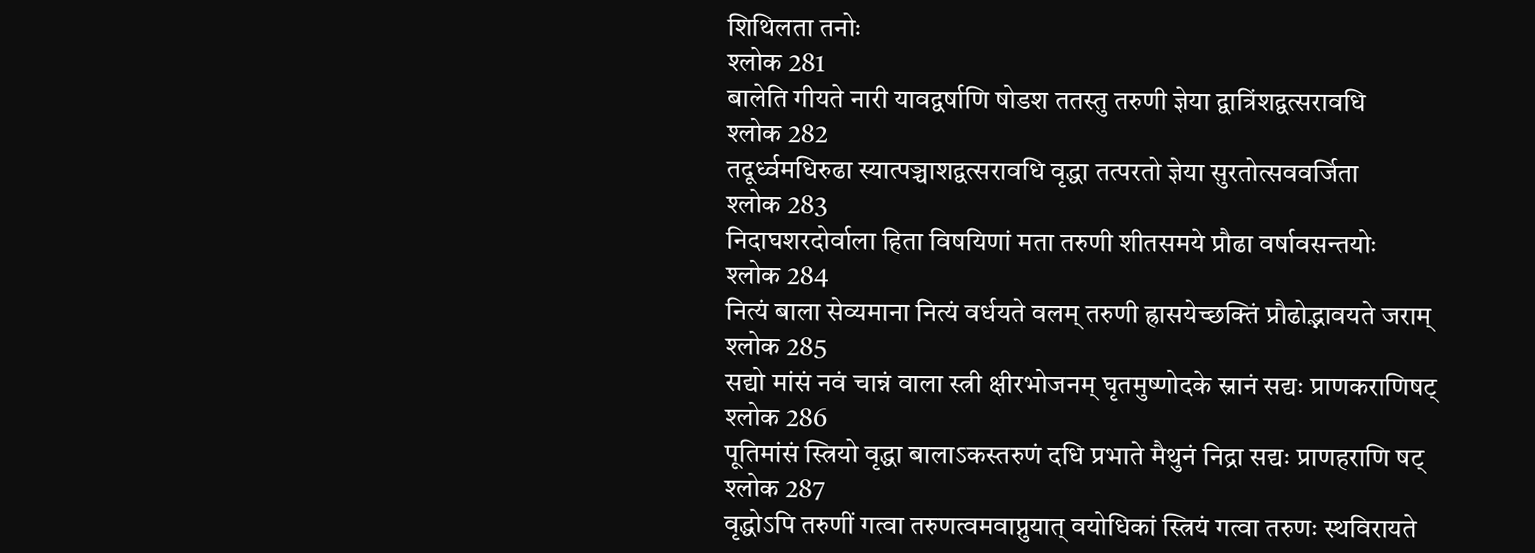शिथिलता तनोः
श्लोक 281
बालेति गीयते नारी यावद्वर्षाणि षोडश ततस्तु तरुणी ज्ञेया द्वात्रिंशद्वत्सरावधि
श्लोक 282
तदूर्ध्वमधिरुढा स्यात्पञ्चाशद्वत्सरावधि वृद्धा तत्परतो ज्ञेया सुरतोत्सववर्जिता
श्लोक 283
निदाघशरदोर्वाला हिता विषयिणां मता तरुणी शीतसमये प्रौढा वर्षावसन्तयोः
श्लोक 284
नित्यं बाला सेव्यमाना नित्यं वर्धयते वलम् तरुणी ह्रासयेच्छक्तिं प्रौढोद्भावयते जराम्
श्लोक 285
सद्यो मांसं नवं चान्नं वाला स्त्री क्षीरभोजनम् घृतमुष्णोदके स्नानं सद्यः प्राणकराणिषट्
श्लोक 286
पूतिमांसं स्त्रियो वृद्धा बालाऽकस्तरुणं दधि प्रभाते मैथुनं निद्रा सद्यः प्राणहराणि षट्
श्लोक 287
वृद्धोऽपि तरुणीं गत्वा तरुणत्वमवाप्नुयात् वयोधिकां स्त्रियं गत्वा तरुणः स्थविरायते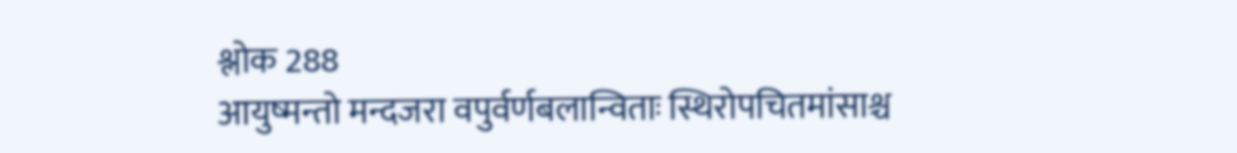श्लोक 288
आयुष्मन्तो मन्दजरा वपुर्वर्णबलान्विताः स्थिरोपचितमांसाश्च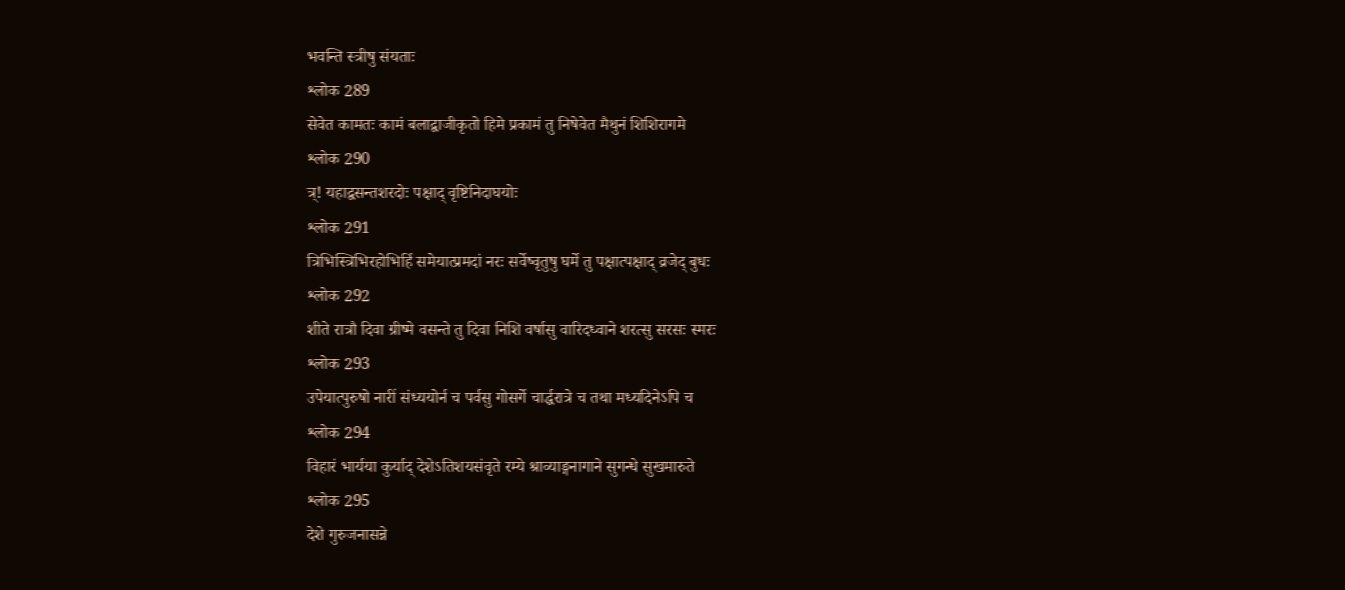भवन्ति स्त्रीषु संयताः
श्लोक 289
सेवेत कामतः कामं बलाद्वाजीकृतो हिमे प्रकामं तु निषेवेत मैथुनं शिशिरागमे
श्लोक 290
त्र्! यहाद्वसन्तशरदोः पक्षाद् वृष्टिनिदाघयोः
श्लोक 291
त्रिभिस्त्रिभिरहोभिर्हि समेयात्प्रमदां नरः सर्वेष्वृतुषु घर्मे तु पक्षात्पक्षाद् व्रजेद् बुधः
श्लोक 292
शीते रात्रौ दिवा ग्रीष्मे वसन्ते तु दिवा निशि वर्षासु वारिदध्वाने शरत्सु सरसः स्मरः
श्लोक 293
उपेयात्पुरुषो नारीं संध्ययोर्न च पर्वसु गोसर्गे चार्द्धरात्रे च तथा मध्यदिनेऽपि च
श्लोक 294
विहारं भार्यया कुर्याद् देशेऽतिशयसंवृते रम्ये श्राव्याङ्गनागाने सुगन्धे सुखमारुते
श्लोक 295
देशे गुरुजनासन्ने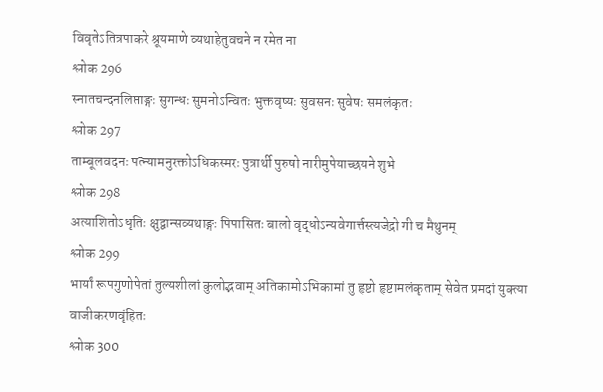विवृतेऽतित्रपाकरे श्रूयमाणे व्यथाहेतुवचने न रमेत ना
श्लोक 296
स्नातचन्दनलिप्ताङ्गः सुगन्धः सुमनोऽन्वितः भुक्तवृष्यः सुवसनः सुवेषः समलंकृतः
श्लोक 297
ताम्बूलवदनः पत्न्यामनुरक्तोऽधिकस्मरः पुत्रार्थी पुरुषो नारीमुपेयाच्छयने शुभे
श्लोक 298
अत्याशितोऽधृतिः क्षुद्वान्सव्यथाङ्गः पिपासितः बालो वृद्धोऽन्यवेगार्त्तस्त्यजेद्रो गी च मैथुनम्
श्लोक 299
भार्यां रूपगुणोपेतां तुल्यशीलां कुलोद्भवाम् अतिकामोऽभिकामां तु हृष्टो हृष्टामलंकृताम् सेवेत प्रमदां युक्त्या वाजीकरणवृंहितः
श्लोक 300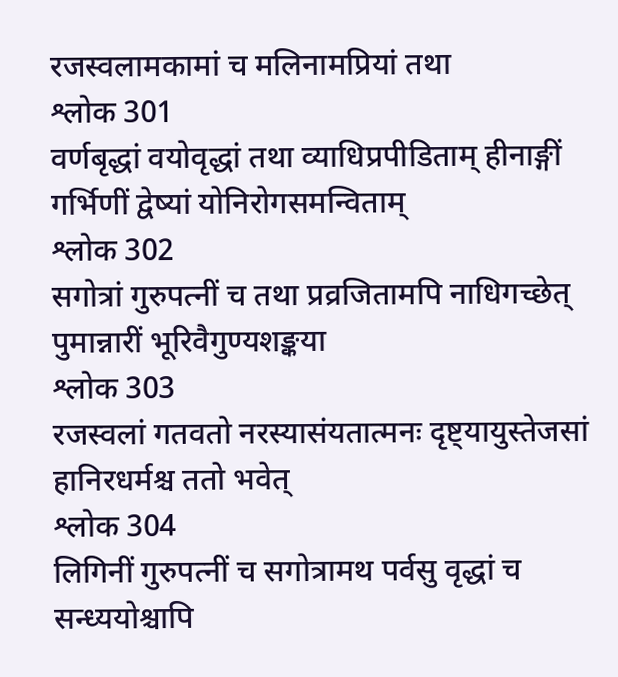रजस्वलामकामां च मलिनामप्रियां तथा
श्लोक 301
वर्णबृद्धां वयोवृद्धां तथा व्याधिप्रपीडिताम् हीनाङ्गीं गर्भिणीं द्वेष्यां योनिरोगसमन्विताम्
श्लोक 302
सगोत्रां गुरुपत्नीं च तथा प्रव्रजितामपि नाधिगच्छेत् पुमान्नारीं भूरिवैगुण्यशङ्कया
श्लोक 303
रजस्वलां गतवतो नरस्यासंयतात्मनः दृष्ट्यायुस्तेजसां हानिरधर्मश्च ततो भवेत्
श्लोक 304
लिगिनीं गुरुपत्नीं च सगोत्रामथ पर्वसु वृद्धां च सन्ध्ययोश्चापि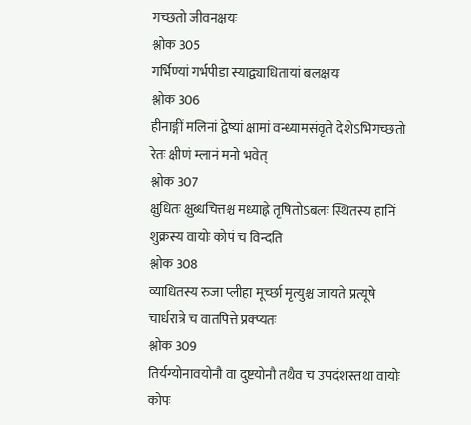गच्छतो जीवनक्षयः
श्लोक 305
गर्भिण्यां गर्भपीडा स्याद्व्याधितायां बलक्षयः
श्लोक 306
हीनाङ्गीं मलिनां द्वेष्यां क्षामां वन्ध्यामसंवृते देशेऽभिगच्छतो रेतः क्षीणं म्लानं मनो भवेत्
श्लोक 307
क्षुधितः क्षुब्धचित्तश्च मध्याह्ने तृषितोऽबलः स्थितस्य हानिं शुक्रस्य वायोः कोपं च विन्दति
श्लोक 308
व्याधितस्य रुजा प्लीहा मूर्च्छा मृत्युश्च जायते प्रत्यूषे चार्धरात्रे च वातपित्ते प्रक्प्यतः
श्लोक 309
तिर्यग्योनावयोनौ वा दुष्टयोनौ तथैव च उपदंशस्तथा वायोः कोपः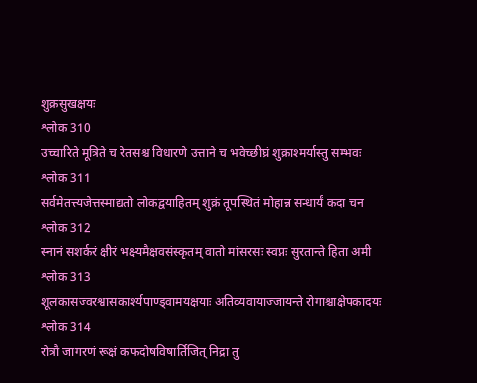शुक्रसुखक्षयः
श्लोक 310
उच्चारिते मूत्रिते च रेतसश्च विधारणे उत्ताने च भवेच्छीघ्रं शुक्राश्मर्यास्तु सम्भवः
श्लोक 311
सर्वमेतत्त्यजेत्तस्माद्यतो लोकद्वयाहितम् शुक्रं तूपस्थितं मोहान्न सन्धार्यं कदा चन
श्लोक 312
स्नानं सशर्करं क्षीरं भक्ष्यमैक्षवसंस्कृतम् वातो मांसरसः स्वप्नः सुरतान्ते हिता अमी
श्लोक 313
शूलकासज्वरश्वासकार्श्यपाण्ड्वामयक्षयाः अतिव्यवायाज्जायन्ते रोगाश्चाक्षेपकादयः
श्लोक 314
रोत्रौ जागरणं रूक्षं कफदोषविषार्तिजित् निद्रा तु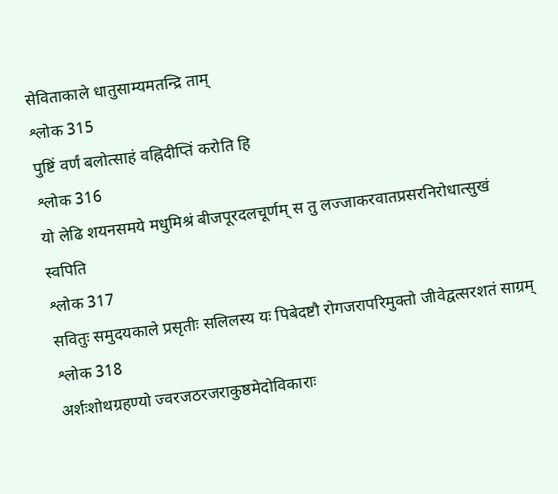सेविताकाले धातुसाम्यमतन्द्रि ताम्
श्लोक 315
पुष्टिं वर्णं बलोत्साहं वह्निदीप्तिं करोति हि
श्लोक 316
यो लेढि शयनसमये मधुमिश्रं बीजपूरदलचूर्णम् स तु लज्जाकरवातप्रसरनिरोधात्सुखं स्वपिति
श्लोक 317
सवितुः समुदयकाले प्रसृतीः सलिलस्य यः पिबेदष्टौ रोगजरापरिमुक्तो जीवेद्वत्सरशतं साग्रम्
श्लोक 318
अर्शःशोथग्रहण्यो ज्वरजठरजराकुष्ठमेदोविकाराः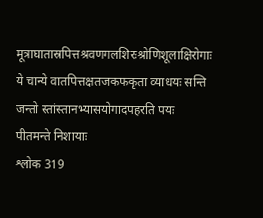मूत्राघातास्रपित्तश्रवणगलशिरःश्रोणिशूलाक्षिरोगाः ये चान्ये वातपित्तक्षतजकफकृता व्याधयः सन्ति जन्तो स्तांस्तानभ्यासयोगादपहरति पयः पीतमन्ते निशायाः
श्लोक 319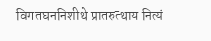विगतघननिशीथे प्रातरुत्थाय नित्यं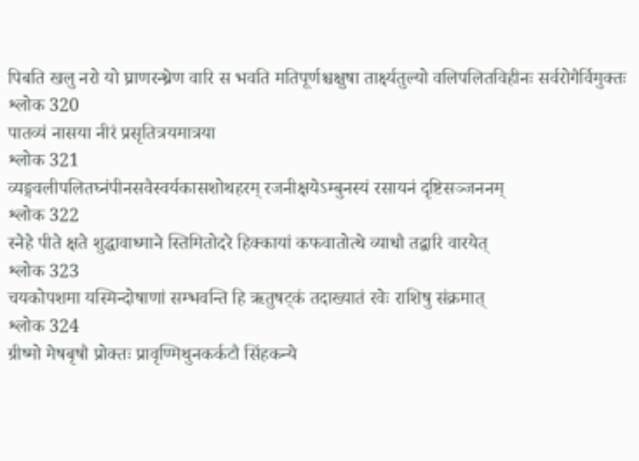पिबति खलु नरो यो घ्राणरन्ध्रेण वारि स भवति मतिपूर्णश्चक्षुषा तार्क्ष्यतुल्यो वलिपलितविहीनः सर्वरोगैर्विमुक्तः
श्लोक 320
पातव्यं नासया नीरं प्रसृतित्रयमात्रया
श्लोक 321
व्यङ्गवलीपलितघ्नंपीनसवैस्वर्यकासशोथहरम् रजनीक्षयेऽम्बुनस्यं रसायनं दृष्टिसञ्जननम्
श्लोक 322
स्नेहे पीते क्षते शुद्धावाध्माने स्तिमितोदरे हिक्कायां कफवातोत्थे व्याधौ तद्वारि वारयेत्
श्लोक 323
चयकोपशमा यस्मिन्दोषाणां सम्भवन्ति हि ऋतुषट्कं तदाख्यातं रवेः राशिषु संक्रमात्
श्लोक 324
ग्रीष्मो मेषबृषौ प्रोक्तः प्रावृण्मिथुनकर्कटौ सिंहकन्ये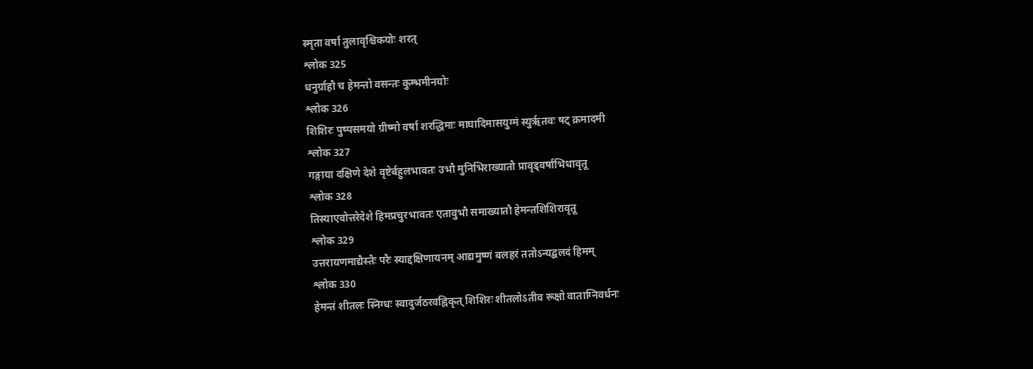स्मृता वर्षा तुलावृश्चिकयोः शरत्
श्लोक 325
धनुर्ग्राहौ च हेमन्तो वसन्तः कुम्भमीनयोः
श्लोक 326
शिशिरः पुष्पसमयो ग्रीष्मो वर्षा शरद्धिमाः माघादिमासयुग्मं स्युरृतवः षट् क्रमादमी
श्लोक 327
गङ्गाया दक्षिणे देशे वृष्टेर्बहुलभावतः उभौ मुनिभिराख्यातौ प्रावृड्वर्षाभिधावृतू
श्लोक 328
तिस्याएवोत्तरेदेशे हिमप्रचुरभावतः एतावुभौ समाख्यातौ हेमन्तशिशिरावृतू
श्लोक 329
उत्तरायणमाद्यैस्तैः परैः स्याद्दक्षिणायनम् आद्यमुष्णं बलहरं ततोऽन्यद्बलदं हिमम्
श्लोक 330
हेमन्तं शीतलः स्निग्धः स्वादुर्जठरवह्निकृत् शिशिरः शीतलोऽतीव रूक्षो वाताग्निवर्धनः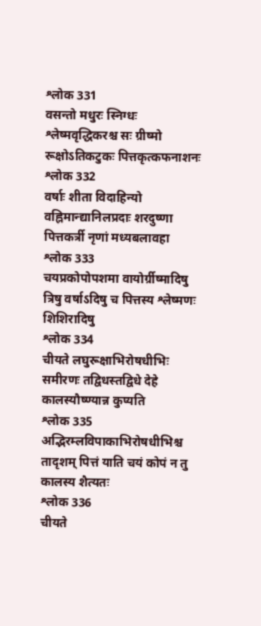श्लोक 331
वसन्तो मधुरः स्निग्धः श्लेष्मवृद्धिकरश्च सः ग्रीष्मो रूक्षोऽतिकटुकः पित्तकृत्कफनाशनः
श्लोक 332
वर्षाः शीता विदाहिन्यो वह्निमान्द्यानिलप्रदाः शरदुष्णा पित्तकर्त्री नृणां मध्यबलावहा
श्लोक 333
चयप्रकोपोपशमा वायोर्ग्रीष्मादिषु त्रिषु वर्षाऽदिषु च पित्तस्य श्लेष्मणः शिशिरादिषु
श्लोक 334
चीयते लघुरूक्षाभिरोषधीभिः समीरणः तद्विधस्तद्विधे देहे कालस्यौष्ण्यान्न कुप्यति
श्लोक 335
अद्भिरम्लविपाकाभिरोषधीभिश्च तादृशम् पित्तं याति चयं कोपं न तु कालस्य शैत्यतः
श्लोक 336
चीयते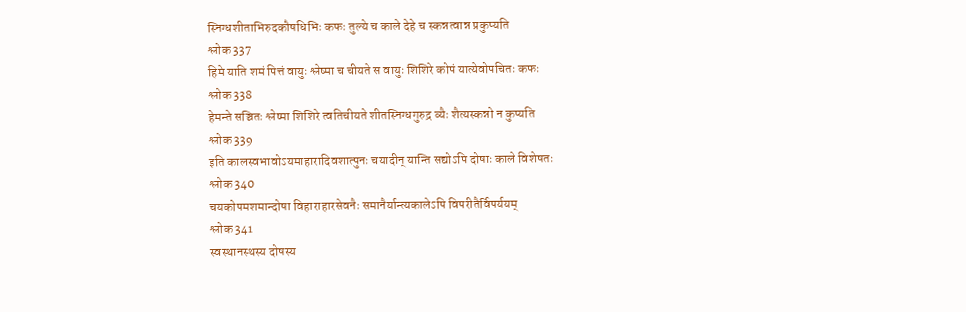स्निग्धशीताभिरुदकौषधिभिः कफः तुल्ये च काले देहे च स्कन्नत्वान्न प्रकुप्यति
श्लोक 337
हिमे याति शमं पित्तं वायुः श्लेष्मा च चीयते स वायुः शिशिरे कोपं यात्येवोपचितः कफः
श्लोक 338
हेमन्ते सञ्चितः श्लेष्मा शिशिरे त्वतिचीयते शीतस्निग्धगुरुद्र व्यैः शैत्यस्कन्नो न कुप्यति
श्लोक 339
इति कालस्वभावोऽयमाहारादिवशात्पुनः चयादीन् यान्ति सद्योऽपि दोषाः काले विशेषतः
श्लोक 340
चयकोपमशमान्दोषा विहाराहारसेवनैः समानैर्यान्त्यकालेऽपि विपरीतैर्विपर्ययम्
श्लोक 341
स्वस्थानस्थस्य दोषस्य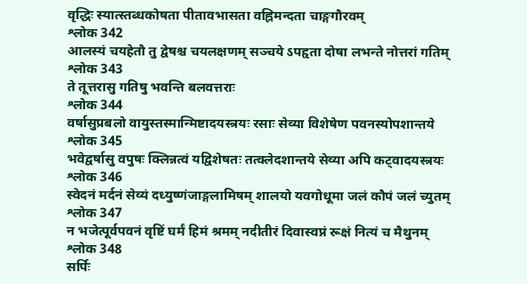वृद्धिः स्यात्स्तब्धकोषता पीतावभासता वह्निमन्दता चाङ्गगौरवम्
श्लोक 342
आलस्यं चयहेतौ तु द्वेषश्च चयलक्षणम् सञ्चये ऽपहृता दोषा लभन्ते नोत्तरां गतिम्
श्लोक 343
ते तूत्तरासु गतिषु भवन्ति बलवत्तराः
श्लोक 344
वर्षासुप्रबलो वायुस्तस्मान्मिष्टादयस्त्रयः रसाः सेव्या विशेषेण पवनस्योपशान्तये
श्लोक 345
भवेद्वर्षासु वपुषः क्लिन्नत्वं यद्विशेषतः तत्क्लेदशान्तये सेव्या अपि कट्वादयस्त्रयः
श्लोक 346
स्वेदनं मर्दनं सेव्यं दध्युष्णंजाङ्गलामिषम् शालयो यवगोधूमा जलं कौपं जलं च्युतम्
श्लोक 347
न भजेत्पूर्वपवनं वृष्टिं घर्मं हिमं श्रमम् नदीतीरं दिवास्वप्नं रूक्षं नित्यं च मैथुनम्
श्लोक 348
सर्पिः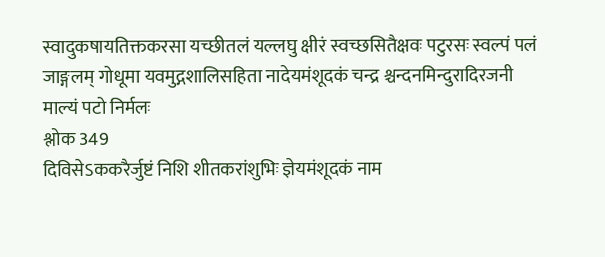स्वादुकषायतिक्तकरसा यच्छीतलं यल्लघु क्षीरं स्वच्छसितैक्षवः पटुरसः स्वल्पं पलं जाङ्गलम् गोधूमा यवमुद्गशालिसहिता नादेयमंशूदकं चन्द्र श्चन्दनमिन्दुरादिरजनी माल्यं पटो निर्मलः
श्लोक 349
दिविसेऽककरैर्जुष्टं निशि शीतकरांशुभिः ज्ञेयमंशूदकं नाम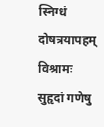स्निग्धं दोषत्रयापहम् विश्रामः सुहृदां गणेषु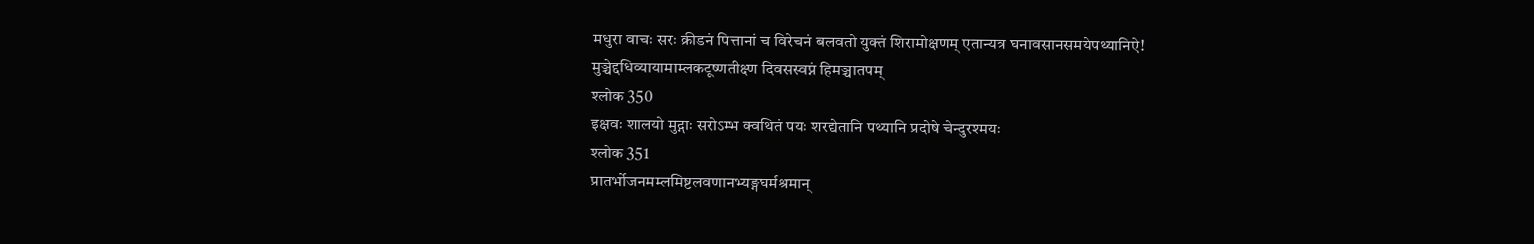मधुरा वाचः सरः क्रीडनं पित्तानां च विरेचनं बलवतो युक्तं शिरामोक्षणम् एतान्यत्र घनावसानसमयेपथ्यानिऐ! मुञ्चेद्दधिव्यायामाम्लकटूष्णतीक्ष्ण दिवसस्वप्नं हिमञ्चातपम्
श्लोक 350
इक्षवः शालयो मुद्गाः सरोऽम्भ क्वथितं पयः शरद्येतानि पथ्यानि प्रदोषे चेन्दुरश्मयः
श्लोक 351
प्रातर्भोजनमम्लमिष्टलवणानभ्यङ्गघर्मश्रमान्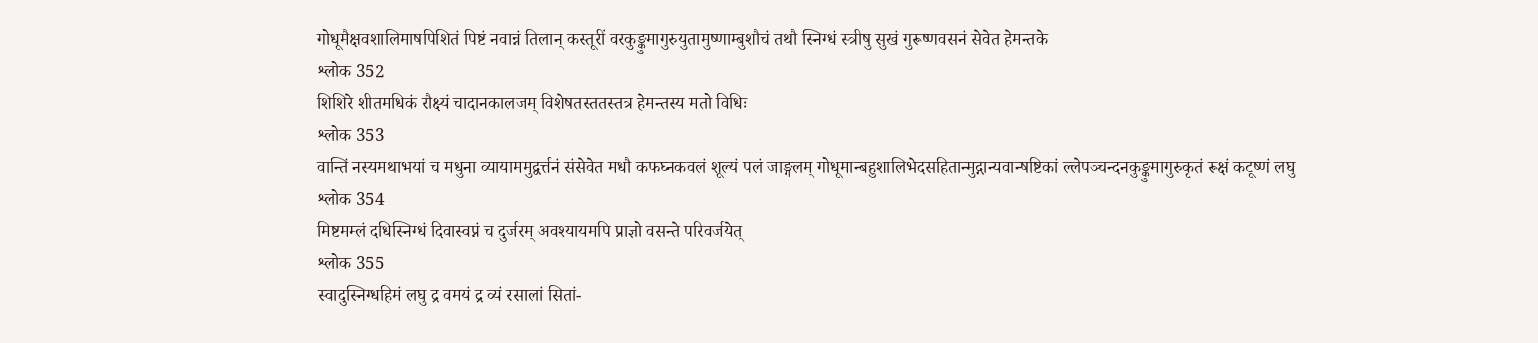गोधूमैक्षवशालिमाषपिशितं पिष्टं नवान्नं तिलान् कस्तूरीं वरकुङ्कुमागुरुयुतामुष्णाम्बुशौचं तथौ स्निग्धं स्त्रीषु सुखं गुरूष्णवसनं सेवेत हेमन्तके
श्लोक 352
शिशिरे शीतमधिकं रौक्ष्यं चादानकालजम् विशेषतस्ततस्तत्र हेमन्तस्य मतो विधिः
श्लोक 353
वान्तिं नस्यमथाभयां च मधुना व्यायाममुद्वर्त्तनं संसेवेत मधौ कफघ्नकवलं शूल्यं पलं जाङ्गलम् गोधूमान्बहुशालिभेदसहितान्मुद्गान्यवान्षष्टिकां ल्लेपञ्चन्दनकुङ्कुमागुरुकृतं रूक्षं कटूष्णं लघु
श्लोक 354
मिष्टमम्लं दधिस्निग्धं दिवास्वप्नं च दुर्जरम् अवश्यायमपि प्राज्ञो वसन्ते परिवर्जयेत्
श्लोक 355
स्वादुस्निग्धहिमं लघु द्र वमयं द्र व्यं रसालां सितां-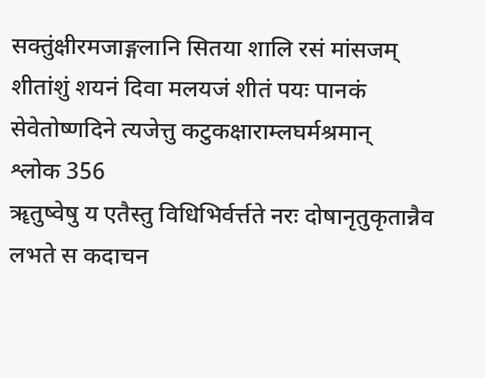सक्तुंक्षीरमजाङ्गलानि सितया शालि रसं मांसजम् शीतांशुं शयनं दिवा मलयजं शीतं पयः पानकं सेवेतोष्णदिने त्यजेत्तु कटुकक्षाराम्लघर्मश्रमान्
श्लोक 356
ॠतुष्वेषु य एतैस्तु विधिभिर्वर्त्तते नरः दोषानृतुकृतान्नैव लभते स कदाचन